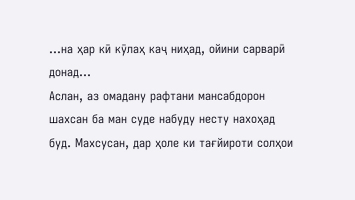…на ҳар кӣ кӯлаҳ каҷ ниҳад, ойини сарварӣ донад…
Аслан, аз омадану рафтани мансабдорон шахсан ба ман суде набуду несту нахоҳад буд. Махсусан, дар ҳоле ки тағйироти солҳои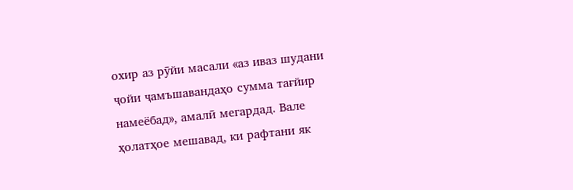охир аз рӯйи масали «аз иваз шудани ҷойи ҷамъшавандаҳо сумма тағйир намеёбад», амалӣ мегардад. Вале ҳолатҳое мешавад, ки рафтани як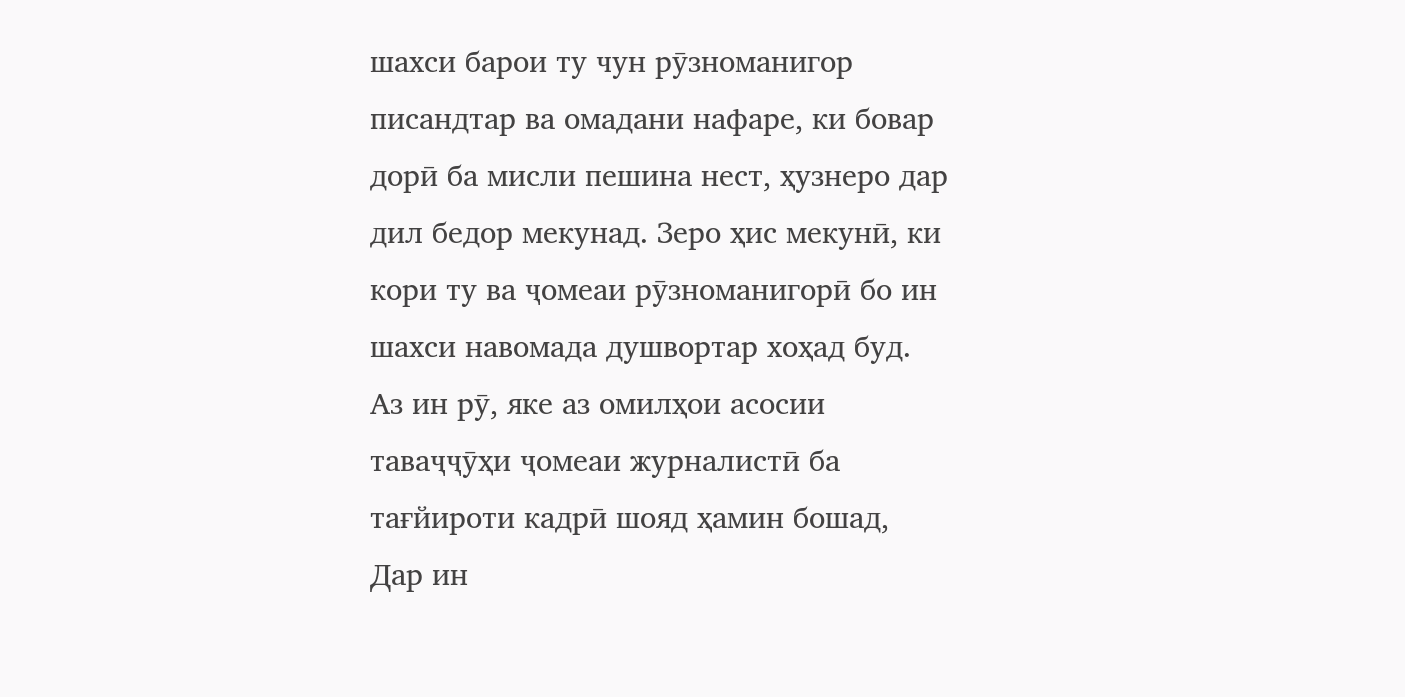шахси барои ту чун рӯзноманигор писандтар ва омадани нафаре, ки бовар дорӣ ба мисли пешина нест, ҳузнеро дар дил бедор мекунад. Зеро ҳис мекунӣ, ки кори ту ва ҷомеаи рӯзноманигорӣ бо ин шахси навомада душвортар хоҳад буд. Аз ин рӯ, яке аз омилҳои асосии таваҷҷӯҳи ҷомеаи журналистӣ ба тағйироти кадрӣ шояд ҳамин бошад,
Дар ин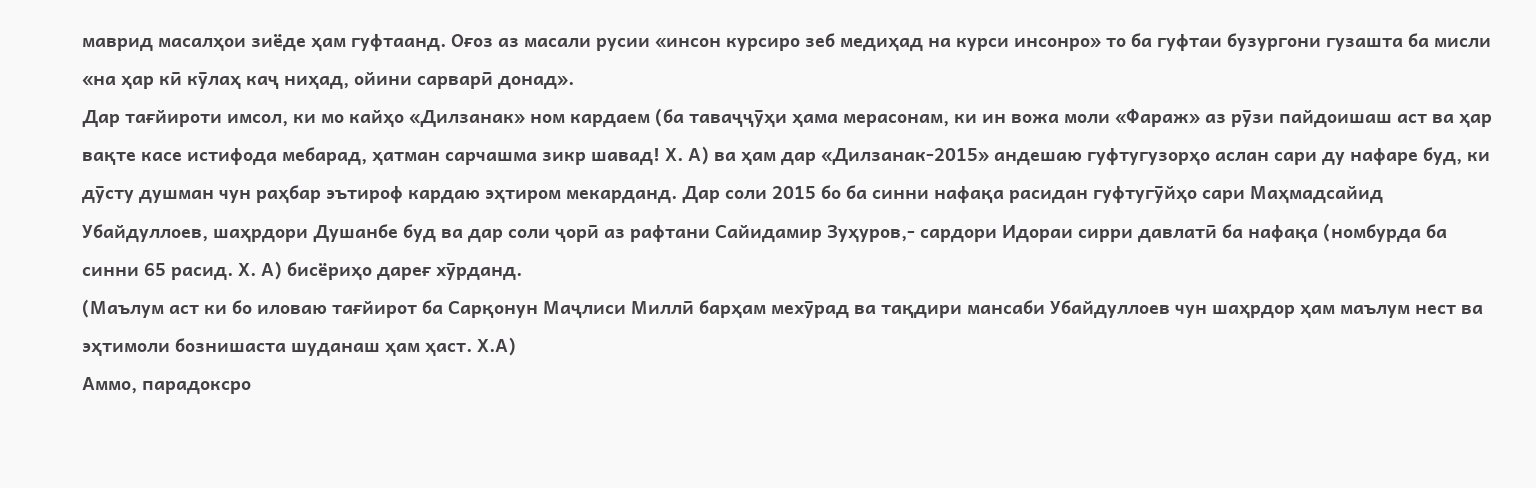маврид масалҳои зиёде ҳам гуфтаанд. Оғоз аз масали русии «инсон курсиро зеб медиҳад на курси инсонро» то ба гуфтаи бузургони гузашта ба мисли «на ҳар кӣ кӯлаҳ каҷ ниҳад, ойини сарварӣ донад».
Дар тағйироти имсол, ки мо кайҳо «Дилзанак» ном кардаем (ба таваҷҷӯҳи ҳама мерасонам, ки ин вожа моли «Фараж» аз рӯзи пайдоишаш аст ва ҳар вақте касе истифода мебарад, ҳатман сарчашма зикр шавад! Х. А) ва ҳам дар «Дилзанак-2015» андешаю гуфтугузорҳо аслан сари ду нафаре буд, ки дӯсту душман чун раҳбар эътироф кардаю эҳтиром мекарданд. Дар соли 2015 бо ба синни нафақа расидан гуфтугӯйҳо сари Маҳмадсайид Убайдуллоев, шаҳрдори Душанбе буд ва дар соли ҷорӣ аз рафтани Сайидамир Зуҳуров,- сардори Идораи сирри давлатӣ ба нафақа (номбурда ба синни 65 расид. Х. А) бисёриҳо дареғ хӯрданд.
(Маълум аст ки бо иловаю тағйирот ба Сарқонун Маҷлиси Миллӣ барҳам мехӯрад ва тақдири мансаби Убайдуллоев чун шаҳрдор ҳам маълум нест ва эҳтимоли бознишаста шуданаш ҳам ҳаст. Х.А)
Аммо, парадоксро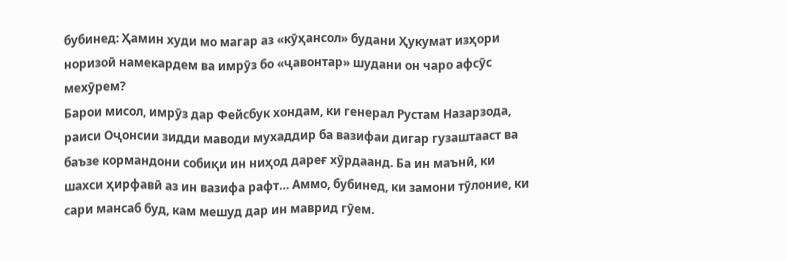бубинед: Ҳамин худи мо магар аз «кӯҳансол» будани Ҳукумат изҳори норизоӣ намекардем ва имрӯз бо «ҷавонтар» шудани он чаро афсӯс мехӯрем?
Барои мисол, имрӯз дар Фейсбук хондам, ки генерал Рустам Назарзода, раиси Оҷонсии зидди маводи мухаддир ба вазифаи дигар гузаштааст ва баъзе кормандони собиқи ин ниҳод дареғ хӯрдаанд. Ба ин маънӣ, ки шахси ҳирфавӣ аз ин вазифа рафт… Аммо, бубинед, ки замони тӯлоние, ки сари мансаб буд, кам мешуд дар ин маврид гӯем.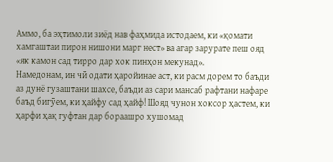Аммо, ба эҳтимоли зиёд нав фаҳмида истодаем, ки «қомати хамгаштаи пирон нишони марг нест» ва агар зарурате пеш ояд «як камон сад тирро дар хок пинҳон мекунад».
Намедонам, ин чӣ одати ҳаройинае аст, ки расм дорем то баъди аз дунё гузаштани шахсе, баъди аз сари мансаб рафтани нафаре баъд бигӯем, ки ҳайфу сад ҳайф! Шояд чунон хоксор ҳастем, ки ҳарфи ҳақ гуфтан дар бораашро хушомад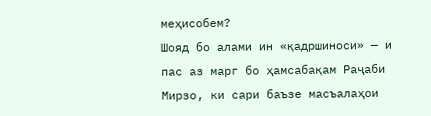меҳисобем?
Шояд бо алами ин «қадршиноси» — и пас аз марг бо ҳамсабақам Раҷаби Мирзо, ки сари баъзе масъалаҳои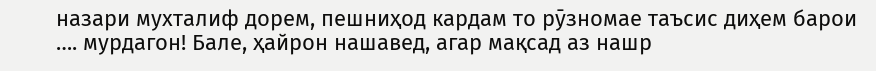назари мухталиф дорем, пешниҳод кардам то рӯзномае таъсис диҳем барои …. мурдагон! Бале, ҳайрон нашавед, агар мақсад аз нашр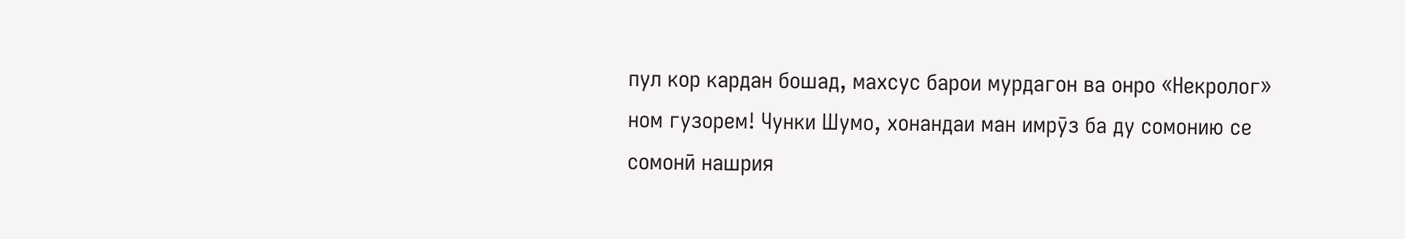пул кор кардан бошад, махсус барои мурдагон ва онро «Некролог» ном гузорем! Чунки Шумо, хонандаи ман имрӯз ба ду сомонию се сомонӣ нашрия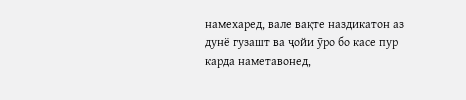намехаред, вале вақте наздикатон аз дунё гузашт ва ҷойи ӯро бо касе пур карда наметавонед,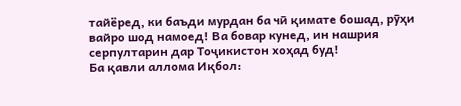тайёред, ки баъди мурдан ба чӣ қимате бошад, рӯҳи вайро шод намоед! Ва бовар кунед, ин нашрия серпултарин дар Тоҷикистон хоҳад буд!
Ба қавли аллома Иқбол: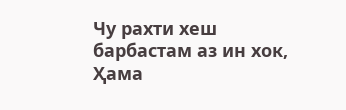Чу рахти хеш барбастам аз ин хок,
Ҳама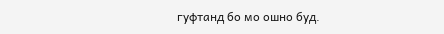гуфтанд бо мо ошно буд.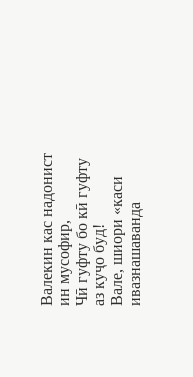Валекин кас надонист ин мусофир,
Чӣ гуфту бо кӣ гуфту аз куҷо буд!
Вале, шиори «каси ивазнашаванда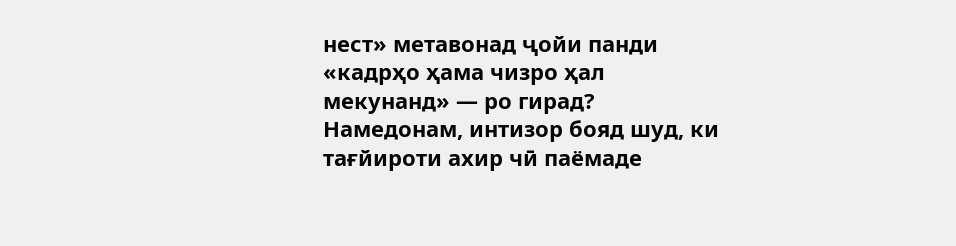нест» метавонад ҷойи панди «кадрҳо ҳама чизро ҳал мекунанд» — ро гирад?
Намедонам, интизор бояд шуд, ки тағйироти ахир чӣ паёмаде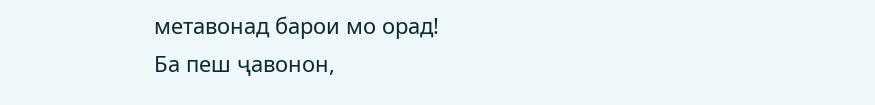метавонад барои мо орад!
Ба пеш ҷавонон,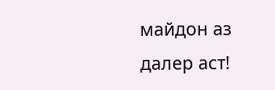майдон аз далер аст!